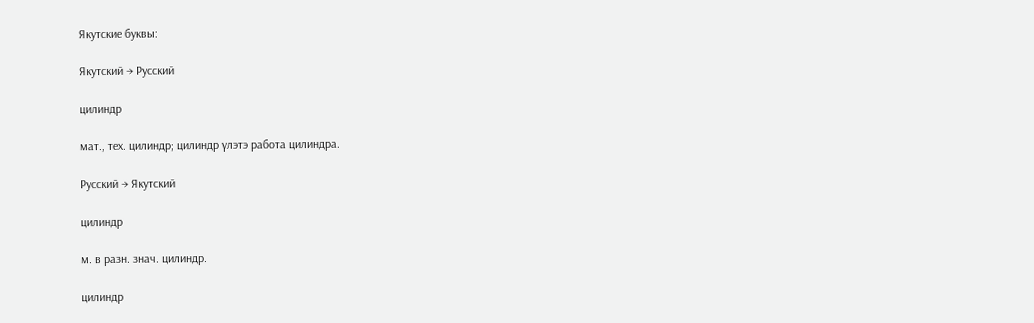Якутские буквы:

Якутский → Русский

цилиндр

мат., тех. цилиндр; цилиндр үлэтэ работа цилиндра.

Русский → Якутский

цилиндр

м. в разн. знач. цилиндр.

цилиндр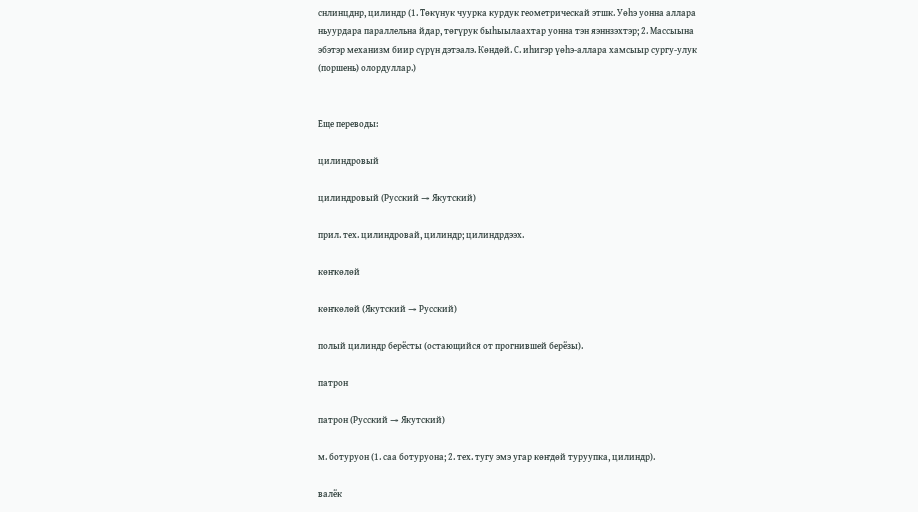снлинцднр, цилиндр (1. Төкүнук чуурка курдук геометрическай этшк. Уөһэ уонна аллара ньуурдара параллельна йдар, төгүрук быһыылаахтар уонна тэн яэннзэхтэр; 2. Массыына эбэтэр механизм биир сүрүн дэтэалэ. Көндөй. С. иһигэр үөһэ-аллара хамсыыр сургу-улук (поршень) олордуллар.)


Еще переводы:

цилиндровый

цилиндровый (Русский → Якутский)

прил. тех. цилиндровай, цилиндр; цилиндрдээх.

көҥкөлөй

көҥкөлөй (Якутский → Русский)

полый цилиндр берёсты (остающийся от прогнившей берёзы).

патрон

патрон (Русский → Якутский)

м. ботуруон (1. саа ботуруона; 2. тех. тугу эмэ угар көҥдөй туруупка, цилиндр).

валёк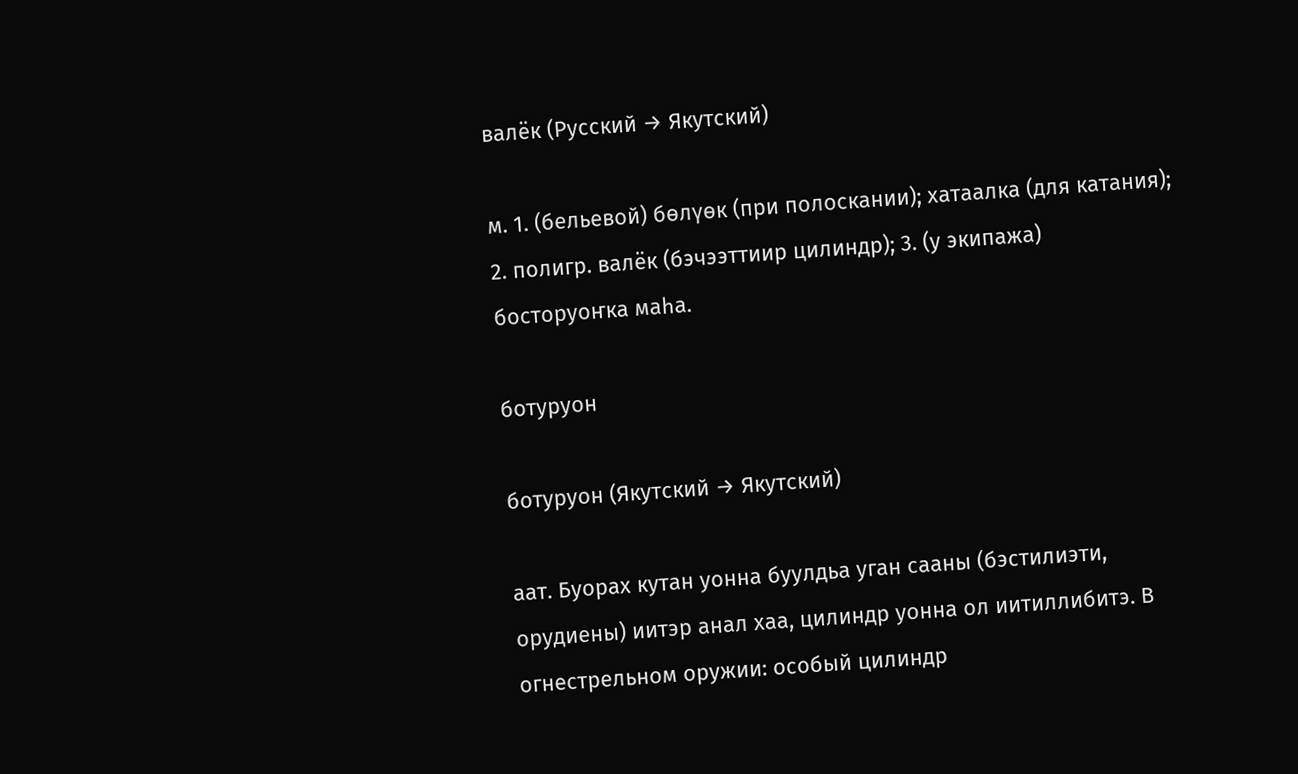валёк (Русский → Якутский)

м. 1. (бельевой) бөлүөк (при полоскании); хатаалка (для катания); 2. полигр. валёк (бэчээттиир цилиндр); 3. (у экипажа) босторуоҥка маһа.

ботуруон

ботуруон (Якутский → Якутский)

аат. Буорах кутан уонна буулдьа уган сааны (бэстилиэти, орудиены) иитэр анал хаа, цилиндр уонна ол иитиллибитэ. В огнестрельном оружии: особый цилиндр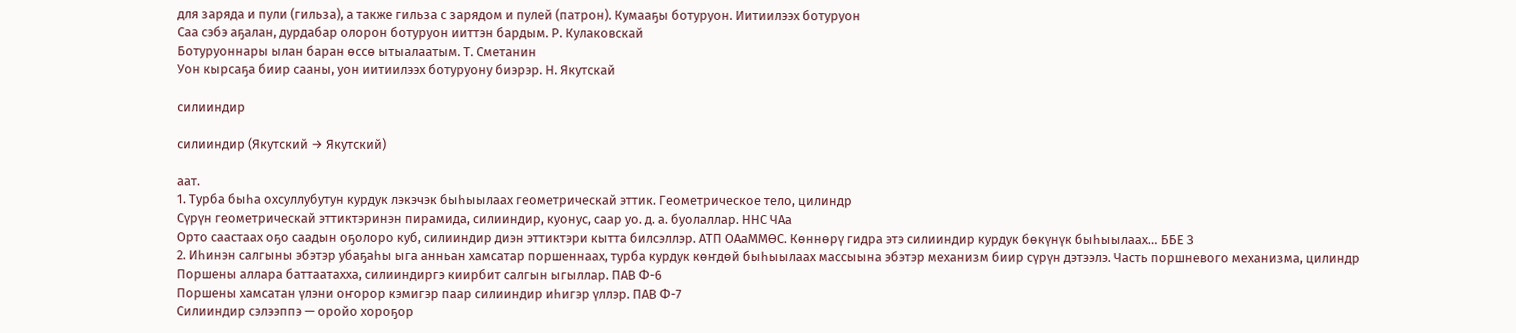для заряда и пули (гильза), а также гильза с зарядом и пулей (патрон). Кумааҕы ботуруон. Иитиилээх ботуруон
Саа сэбэ аҕалан, дурдабар олорон ботуруон ииттэн бардым. Р. Кулаковскай
Ботуруоннары ылан баран өссө ытыалаатым. Т. Сметанин
Уон кырсаҕа биир сааны, уон иитиилээх ботуруону биэрэр. Н. Якутскай

силииндир

силииндир (Якутский → Якутский)

аат.
1. Турба быһа охсуллубутун курдук лэкэчэк быһыылаах геометрическай эттик. Геометрическое тело, цилиндр
Сүрүн геометрическай эттиктэринэн пирамида, силииндир, куонус, саар уо. д. а. буолаллар. ННС ЧАа
Орто саастаах оҕо саадын оҕолоро куб, силииндир диэн эттиктэри кытта билсэллэр. АТП ОАаММӨС. Көннөрү гидра этэ силииндир курдук бөкүнүк быһыылаах… ББЕ З
2. Иһинэн салгыны эбэтэр убаҕаһы ыга анньан хамсатар поршеннаах, турба курдук көҥдөй быһыылаах массыына эбэтэр механизм биир сүрүн дэтээлэ. Часть поршневого механизма, цилиндр
Поршены аллара баттаатахха, силииндиргэ киирбит салгын ыгыллар. ПАВ Ф-6
Поршены хамсатан үлэни оҥорор кэмигэр паар силииндир иһигэр үллэр. ПАВ Ф-7
Силииндир сэлээппэ — оройо хороҕор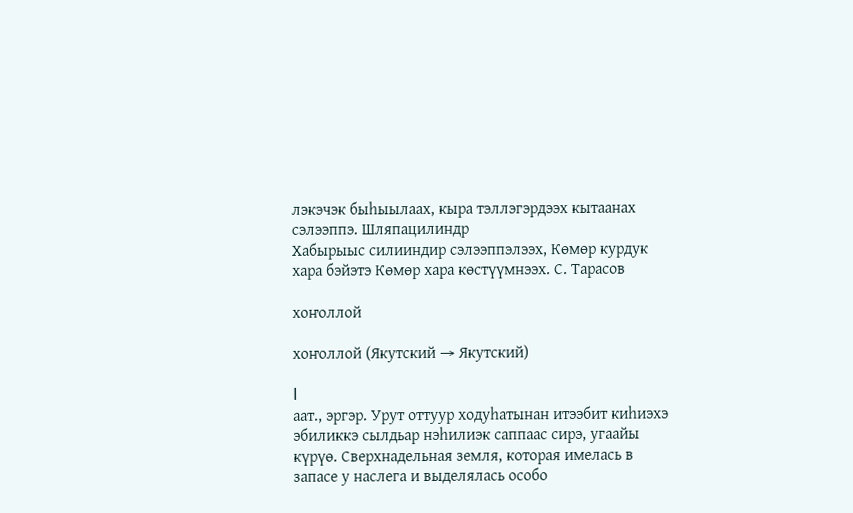лэкэчэк быһыылаах, кыра тэллэгэрдээх кытаанах сэлээппэ. Шляпацилиндр
Хабырыыс силииндир сэлээппэлээх, Көмөр курдук хара бэйэтэ Көмөр хара көстүүмнээх. С. Тарасов

хоҥоллой

хоҥоллой (Якутский → Якутский)

I
аат., эргэр. Урут оттуур ходуһатынан итээбит киһиэхэ эбиликкэ сылдьар нэһилиэк саппаас сирэ, угаайы күрүө. Сверхнадельная земля, которая имелась в запасе у наслега и выделялась особо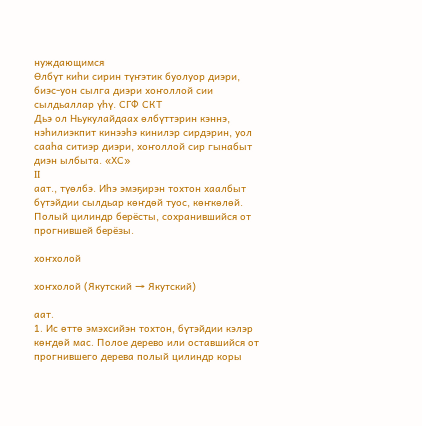нуждающимся
Өлбүт киһи сирин түҥэтик буолуор диэри, биэс-уон сылга диэри хоҥоллой сии сылдьаллар үһү. СГФ СКТ
Дьэ ол Ньукулайдаах өлбүттэрин кэннэ, нэһилиэкпит кинээһэ кинилэр сирдэрин, уол сааһа ситиэр диэри, хоҥоллой сир гынабыт диэн ылбыта. «ХС»
II
аат., түөлбэ. Иһэ эмэҕирэн тохтон хаалбыт бүтэйдии сылдьар көҥдөй туос, көҥкөлөй. Полый цилиндр берёсты, сохранившийся от прогнившей берёзы.

хоҥхолой

хоҥхолой (Якутский → Якутский)

аат.
1. Ис өттө эмэхсийэн тохтон, бүтэйдии кэлэр көҥдөй мас. Полое дерево или оставшийся от прогнившего дерева полый цилиндр коры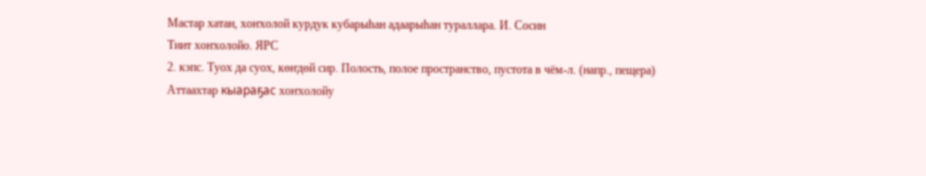Мастар хатан, хоҥхолой курдук кубарыһан адаарыһан тураллара. И. Сосин
Тиит хоҥхолойо. ЯРС
2. кэпс. Туох да суох, көҥдөй сир. Полость, полое пространство, пустота в чём-л. (напр., пещера)
Аттаахтар кыараҕас хоҥхолойу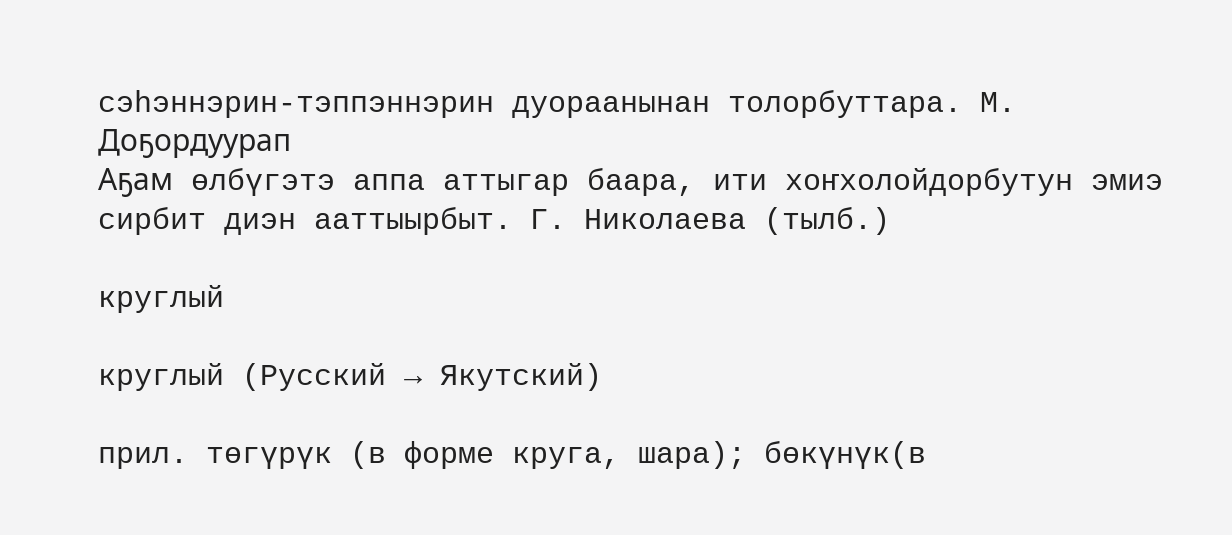сэһэннэрин-тэппэннэрин дуораанынан толорбуттара. М. Доҕордуурап
Аҕам өлбүгэтэ аппа аттыгар баара, ити хоҥхолойдорбутун эмиэ сирбит диэн ааттыырбыт. Г. Николаева (тылб.)

круглый

круглый (Русский → Якутский)

прил. төгүрүк (в форме круга, шара); бөкүнүк(в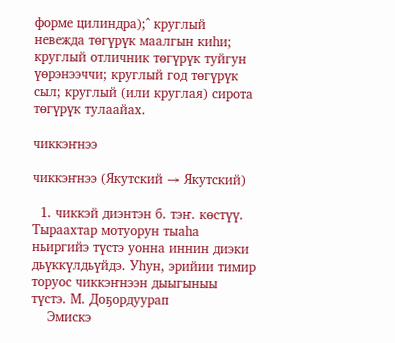форме цилиндра);^ круглый невежда төгүрүк маалгын киһи; круглый отличник төгүрүк туйгун үөрэнээччи; круглый год төгүрүк сыл; круглый (или круглая) сирота төгүрүк тулаайах.

чиккэҥнээ

чиккэҥнээ (Якутский → Якутский)

  1. чиккэй диэнтэн б. тэҥ. көстүү. Тыраахтар мотуорун тыаһа ньиргийэ түстэ уонна иннин диэки дьүккүлдьүйдэ. Уһун, эрийии тимир торуос чиккэҥнээн дыыгыныы түстэ. М. Доҕордуурап
    Эмискэ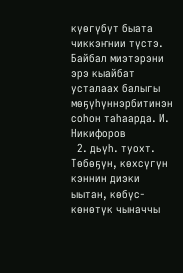күөгүбүт быата чиккэҥнии түстэ. Байбал миэтэрэни эрэ кыайбат усталаах балыгы мөҕүһүннэрбитинэн соһон таһаарда. И. Никифоров
  2. дьүһ. туохт. Төбөҕүн, көхсүгүн кэннин диэки ыытан, көбүс-көнөтүк чыначчы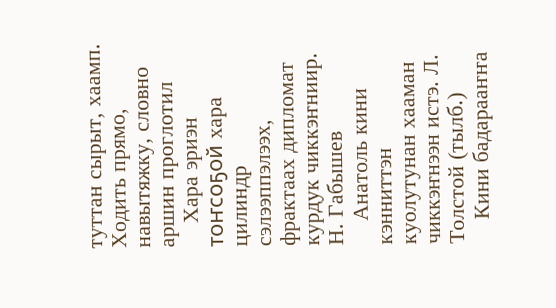туттан сырыт, хаамп. Ходить прямо, навытяжку, словно аршин проглотил
    Хара эриэн тоҥсоҕой хара цилиндр сэлээппэлээх, фрактаах дипломат курдук чиккэҥниир. Н. Габышев
    Анатоль кини кэнниттэн куолутунан хааман чиккэҥнээн истэ. Л. Толстой (тылб.)
    Кини бадарааҥҥа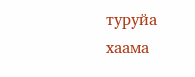туруйа хаама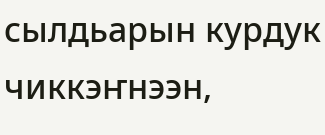сылдьарын курдук чиккэҥнээн,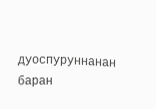дуоспуруннанан баран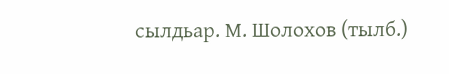сылдьар. М. Шолохов (тылб.)